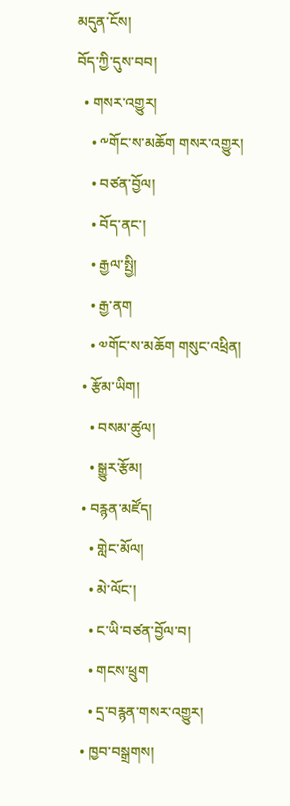མདུན་ངོས།
བོད་ཀྱི་དུས་བབ།
  • གསར་འགྱུར།
    • ༸གོང་ས་མཆོག གསར་འགྱུར།
    • བཙན་བྱོལ།
    • བོད་ནང་།
    • རྒྱལ་སྤྱི།
    • རྒྱ་ནག
    • ༧གོང་ས་མཆོག གསུང་འཕྲིན།
  • རྩོམ་ཡིག།
    • བསམ་ཚུལ།
    • སྒྱུར་རྩོམ།
  • བརྙན་མཛོད།
    • གླེང་མོལ།
    • མེ་ལོང་།
    • ང་ཡི་བཙན་བྱོལ་བ།
    • གངས་ཕྲུག
    • དྲ་བརྙན་གསར་འགྱུར།
  • ཁྱབ་བསྒྲགས།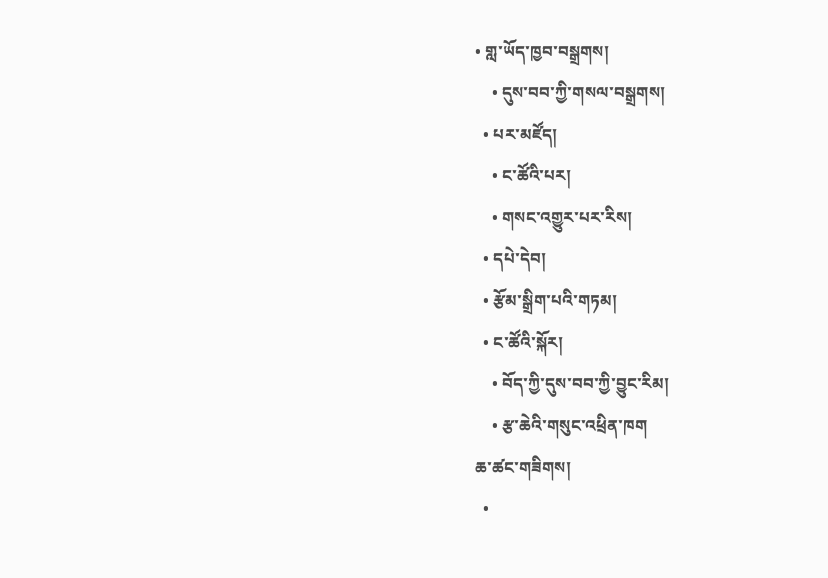• གླ་ཡོད་ཁྱབ་བསྒྲགས།
    • དུས་བབ་ཀྱི་གསལ་བསྒྲགས།
  • པར་མཛོད།
    • ང་ཚོའི་པར།
    • གསང་འགྱུར་པར་རིས།
  • དཔེ་དེབ།
  • རྩོམ་སྒྲིག་པའི་གཏམ།
  • ང་ཚོའི་སྐོར།
    • བོད་ཀྱི་དུས་བབ་ཀྱི་བྱུང་རིམ།
    • རྩ་ཆེའི་གསུང་འཕྲིན་ཁག
ཆ་ཚང་གཟིགས།
  •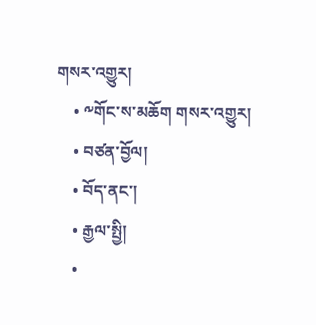གསར་འགྱུར།
    • ༸གོང་ས་མཆོག གསར་འགྱུར།
    • བཙན་བྱོལ།
    • བོད་ནང་།
    • རྒྱལ་སྤྱི།
    •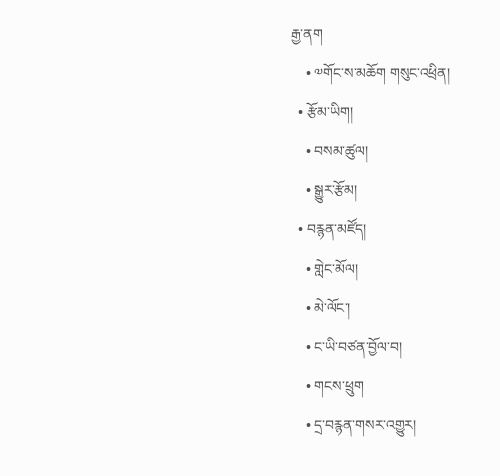རྒྱ་ནག
    • ༧གོང་ས་མཆོག གསུང་འཕྲིན།
  • རྩོམ་ཡིག།
    • བསམ་ཚུལ།
    • སྒྱུར་རྩོམ།
  • བརྙན་མཛོད།
    • གླེང་མོལ།
    • མེ་ལོང་།
    • ང་ཡི་བཙན་བྱོལ་བ།
    • གངས་ཕྲུག
    • དྲ་བརྙན་གསར་འགྱུར།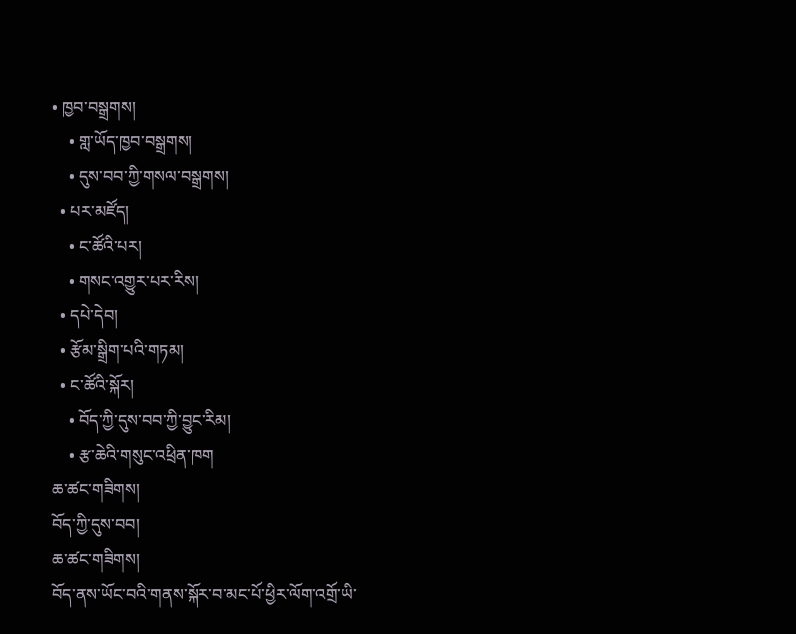• ཁྱབ་བསྒྲགས།
    • གླ་ཡོད་ཁྱབ་བསྒྲགས།
    • དུས་བབ་ཀྱི་གསལ་བསྒྲགས།
  • པར་མཛོད།
    • ང་ཚོའི་པར།
    • གསང་འགྱུར་པར་རིས།
  • དཔེ་དེབ།
  • རྩོམ་སྒྲིག་པའི་གཏམ།
  • ང་ཚོའི་སྐོར།
    • བོད་ཀྱི་དུས་བབ་ཀྱི་བྱུང་རིམ།
    • རྩ་ཆེའི་གསུང་འཕྲིན་ཁག
ཆ་ཚང་གཟིགས།
བོད་ཀྱི་དུས་བབ།
ཆ་ཚང་གཟིགས།
བོད་ནས་ཡོང་བའི་གནས་སྐོར་བ་མང་པོ་ཕྱིར་ལོག་འགྲོ་ཡི་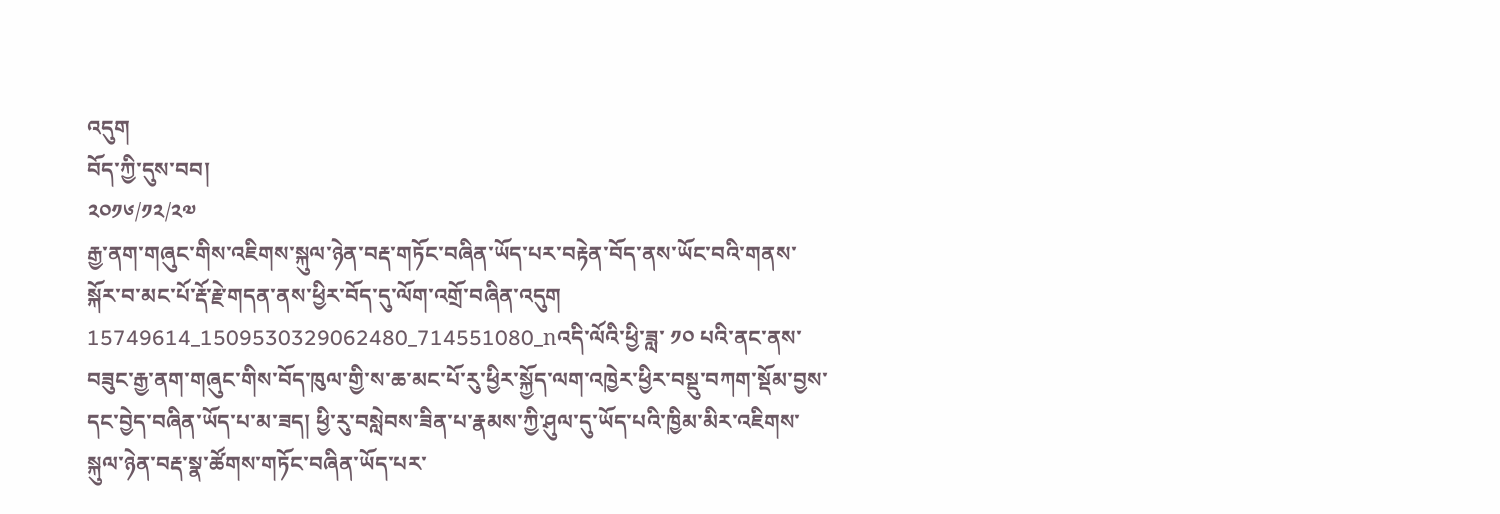འདུག
བོད་ཀྱི་དུས་བབ།
༢༠༡༦/༡༢/༢༧
རྒྱ་ནག་གཞུང་གིས་འཇིགས་སྐུལ་ཉེན་བརྡ་གཏོང་བཞིན་ཡོད་པར་བརྟེན་བོད་ནས་ཡོང་བའི་གནས་སྐོར་བ་མང་པོ་རྡོ་རྗེ་གདན་ནས་ཕྱིར་བོད་དུ་ལོག་འགྲོ་བཞིན་འདུག
15749614_1509530329062480_714551080_nའདི་ལོའི་ཕྱི་ཟླ་ ༡༠ པའི་ནང་ནས་བཟུང་རྒྱ་ནག་གཞུང་གིས་བོད་ཁུལ་གྱི་ས་ཆ་མང་པོ་རུ་ཕྱིར་སྐྱོད་ལག་འཁྱེར་ཕྱིར་བསྡུ་བཀག་སྡོམ་བྱས་དང་བྱེད་བཞིན་ཡོད་པ་མ་ཟད། ཕྱི་རུ་བསླེབས་ཟིན་པ་རྣམས་ཀྱི་ཤུལ་དུ་ཡོད་པའི་ཁྱིམ་མིར་འཇིགས་སྐུལ་ཉེན་བརྡ་སྣ་ཚོགས་གཏོང་བཞིན་ཡོད་པར་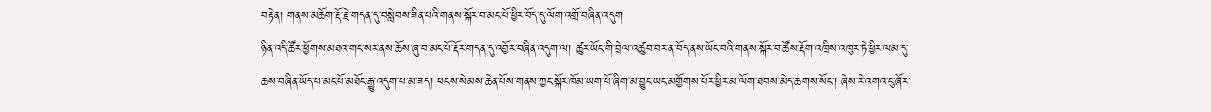བརྟེན། གནས་མཆོག་རྡོ་རྗེ་གདན་དུ་བསླེབས་ཟིན་པའི་གནས་སྐོར་བ་མང་པོ་ཕྱིར་བོད་དུ་ལོག་འགྲོ་བཞིན་འདུག
ཉིན་འདི་ཚོར་ཕྱོགས་མཐའ་གང་སར་ནས་ཆོས་ཞུ་བ་མང་པོ་རྡོར་གདན་དུ་འབྱོར་བཞིན་འདུག་ལ། ཚུར་ཡོང་གི་བྲེལ་འཚུབ་བར་ན་བོད་ནས་ཡོང་བའི་གནས་སྐོར་བ་ཚོས་རྡོག་འཁྲིས་འཁུར་ཏེ་ཕྱིར་ལམ་དུ་ཆས་བཞིན་ཡོད་པ་མང་པོ་མཐོང་རྒྱུ་འདུག་པ་མ་ཟད། ཕངས་སེམས་ཆེན་པོས་གནས་ཀྱང་སྐོར་ཁོམ་ཡག་པོ་ཞིག་མ་བྱུང་ཡང་མགྱོགས་པོར་ཕྱིར་མ་ལོག་ཐབས་མེད་ཆགས་སོང་། ཞེས་རེ་འགའ་ངུ་ཞོར་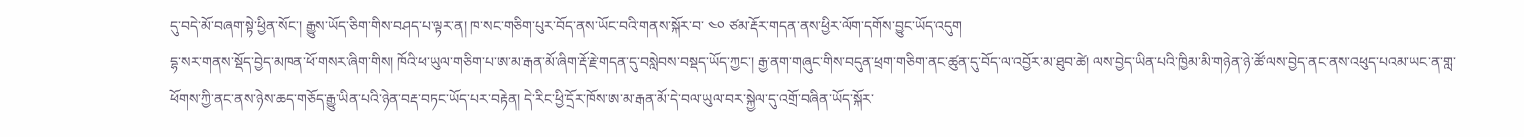དུ་བདེ་མོ་བཞག་སྟེ་ཕྱིན་སོང་། རྒྱུས་ཡོད་ཅིག་གིས་བཤད་པ་ལྟར་ན། ཁ་སང་གཅིག་པུར་བོད་ནས་ཡོང་བའི་གནས་སྐོར་བ་ ༤༠ ཙམ་རྡོར་གདན་ནས་ཕྱིར་ལོག་དགོས་བྱུང་ཡོད་འདུག
དྷ་སར་གནས་སྡོད་བྱེད་མཁན་ཕོ་གསར་ཞིག་གིས། ཁོའི་ཕ་ཡུལ་གཅིག་པ་ཨ་མ་རྒན་མོ་ཞིག་རྡོ་རྗེ་གདན་དུ་བསླེབས་བསྡད་ཡོད་ཀྱང་། རྒྱ་ནག་གཞུང་གིས་བདུན་ཕྲག་གཅིག་ནང་ཚུན་དུ་བོད་ལ་འབྱོར་མ་ཐུབ་ཚེ། ལས་བྱེད་ཡིན་པའི་ཁྱིམ་མི་གཉེན་ཉེ་ཚོ་ལས་བྱེད་ནང་ནས་འཕུད་པའམ་ཡང་ན་གླ་ཕོགས་ཀྱི་ནང་ནས་ཉེས་ཆད་གཅོད་རྒྱུ་ཡིན་པའི་ཉེན་བརྡ་བཏང་ཡོད་པར་བརྟེན། དེ་རིང་ཕྱི་དྲོར་ཁོས་ཨ་མ་རྒན་མོ་དེ་བལ་ཡུལ་བར་སྐྱེལ་དུ་འགྲོ་བཞིན་ཡོད་སྐོར་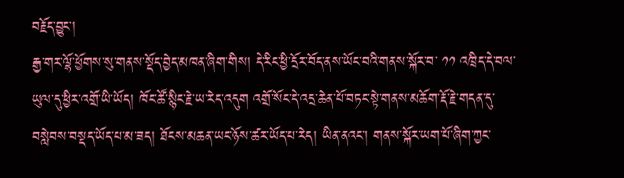བརྗོད་བྱུང་།
རྒྱ་གར་ལྷོ་ཕྱོགས་སུ་གནས་སྡོད་བྱེད་མཁན་ཞིག་གིས། དེ་རིང་ཕྱི་དྲོར་བོད་ནས་ཡོང་བའི་གནས་སྐོར་བ་ ༡༡ འཁྲིད་དེ་བལ་ཡུལ་དུ་ཕྱིར་འགྲོ་ཡི་ཡོད། ཁོང་ཚོ་སྙིང་རྗེ་ཡ་རེད་འདུག འགྲོ་སོང་དེ་འདྲ་ཆེན་པོ་བཏང་སྟེ་གནས་མཆོག་རྡོ་རྗེ་གདན་དུ་བསླེབས་བསྡད་ཡོད་པ་མ་ཟད། ཐོངས་མཆན་ཡང་ཉོས་ཚར་ཡོད་པ་རེད། ཡིན་ནའང་། གནས་སྐོར་ཡག་པོ་ཞིག་ཀྱང་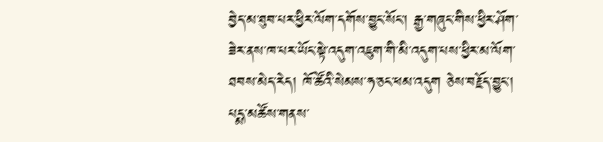བྱེད་མ་ཐུབ་པར་ཕྱིར་ལོག་དགོས་བྱུང་སོང་། རྒྱ་གཞུང་གིས་ཕྱིར་ཤོག་ཟེར་ནས་ཁ་པར་ཡོང་སྟེ་འདུག་འཇུག་གི་མི་འདུག་པས་ཕྱིར་མ་ལོག་ཐབས་མེད་རེད། ཁོ་ཚོའི་སེམས་ཧ་ཅང་ཕམ་འདུག ཅེས་བརྗོད་བྱུང་།
པདྨ་མཚོས་གནས་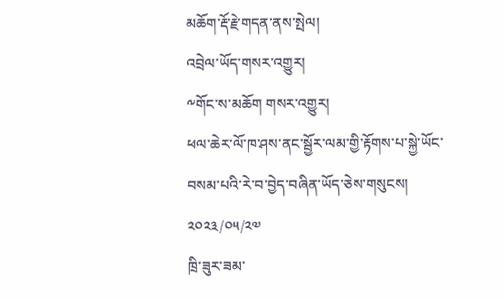མཆོག་རྡོ་རྗེ་གདན་ནས་སྤེལ།
འབྲེལ་ཡོད་གསར་འགྱུར།
༸གོང་ས་མཆོག གསར་འགྱུར།
ཕལ་ཆེར་ལོ་ཁ་ཤས་ནང་སྦྱོར་ལམ་གྱི་རྟོགས་པ་སྐྱེ་ཡོང་བསམ་པའི་རེ་བ་བྱེད་བཞིན་ཡོད་ཅེས་གསུངས།
༢༠༢༣/༠༥/༢༧
ཁྲི་ཟུར་ཟམ་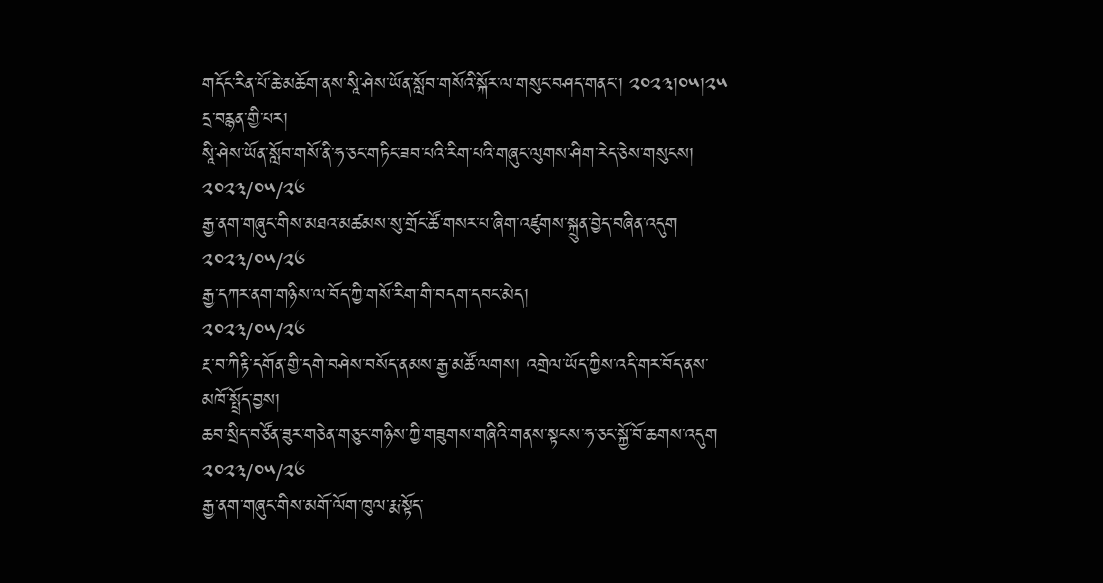གདོང་རིན་པོ་ཆེ་མཆོག་ནས་སཱི་ཤེས་ཡོན་སློབ་གསོའི་སྐོར་ལ་གསུང་བཤད་གནང་། ༢༠༢༣།༠༥།༢༥ དྲ་བརྙན་གྱི་པར།
སཱི་ཤེས་ཡོན་སློབ་གསོ་ནི་ཧ་ཅང་གཏིང་ཟབ་པའི་རིག་པའི་གཞུང་ལུགས་ཤིག་རེད་ཅེས་གསུངས།
༢༠༢༣/༠༥/༢༦
རྒྱ་ནག་གཞུང་གིས་མཐའ་མཚམས་སུ་གྲོང་ཚོ་གསར་པ་ཞིག་འཛུགས་སྐྲུན་བྱེད་བཞིན་འདུག
༢༠༢༣/༠༥/༢༦
རྒྱ་དཀར་ནག་གཉིས་ལ་བོད་ཀྱི་གསོ་རིག་གི་བདག་དབང་མེད།
༢༠༢༣/༠༥/༢༦
རྔ་བ་ཀིརྟི་དགོན་གྱི་དགེ་བཤེས་བསོད་ནམས་རྒྱ་མཚོ་ལགས། འགྲེལ་ཡོད་ཀྱིས་འདི་གར་བོད་ནས་མཁོ་སྤྲོད་བྱས།
ཆབ་སྲིད་བཙོན་ཟུར་གཅེན་གཅུང་གཉིས་ཀྱི་གཟུགས་གཞིའི་གནས་སྟངས་ཧ་ཅང་སྐྱོ་བོ་ཆགས་འདུག
༢༠༢༣/༠༥/༢༦
རྒྱ་ནག་གཞུང་གིས་མགོ་ལོག་ཁུལ་རྨ་སྟོད་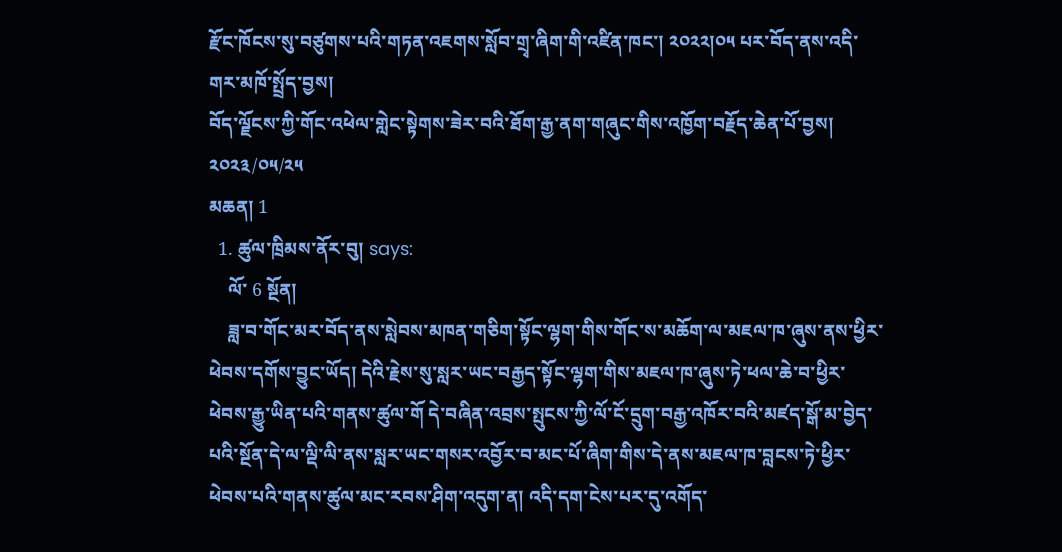རྫོང་ཁོངས་སུ་བཙུགས་པའི་གཏན་འཇགས་སློབ་གྲྭ་ཞིག་གི་འཛིན་ཁང་། ༢༠༢༢།༠༥ པར་བོད་ནས་འདི་གར་མཁོ་སྤྲོད་བྱས།
བོད་ལྗོངས་ཀྱི་གོང་འཕེལ་གླེང་སྟེགས་ཟེར་བའི་ཐོག་རྒྱ་ནག་གཞུང་གིས་འཁྱོག་བརྗོད་ཆེན་པོ་བྱས།
༢༠༢༣/༠༥/༢༥
མཆན། 1
  1. ཚུལ་ཁྲིམས་ནོར་བུ། says:
    ལོ་ 6 སྔོན།
    ཟླ་བ་གོང་མར་བོད་ནས་སླེབས་མཁན་གཅིག་སྟོང་ལྷག་གིས་གོང་ས་མཆོག་ལ་མཇལ་ཁ་ཞུས་ནས་ཕྱིར་ཕེབས་དགོས་བྱུང་ཡོད། དེའི་རྗེས་སུ་སླར་ཡང་བརྒྱད་སྟོང་ལྷག་གིས་མཇལ་ཁ་ཞུས་ཏེ་ཕལ་ཆེ་བ་ཕྱིར་ཕེབས་རྒྱུ་ཡིན་པའི་གནས་ཚུལ་གོ དེ་བཞིན་འབྲས་སྤུངས་ཀྱི་ལོ་ངོ་དྲུག་བརྒྱ་འཁོར་བའི་མཛད་སྒོ་མ་བྱེད་པའི་སྔོན་དེ་ལ་ལྡི་ལི་ནས་སླར་ཡང་གསར་འབྱོར་བ་མང་པོ་ཞིག་གིས་དེ་ནས་མཇལ་ཁ་བླངས་ཏེ་ཕྱིར་ཕེབས་པའི་གནས་ཚུལ་མང་རབས་ཤིག་འདུག་ན། འདི་དག་ངེས་པར་དུ་འགོད་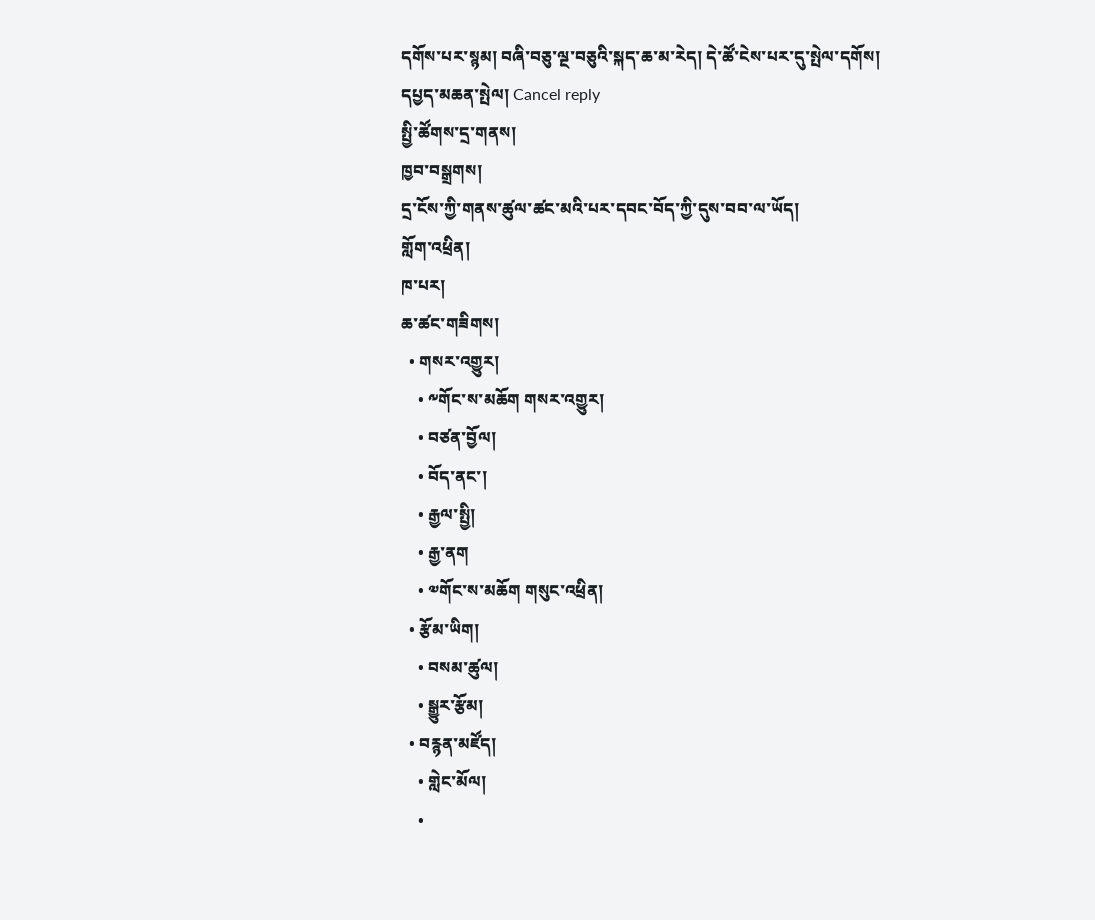དགོས་པར་སྙམ། བཞི་བཅུ་ལྔ་བཅུའི་སྐད་ཆ་མ་རེད། དེ་ཚོ་ངེས་པར་དུ་སྤེལ་དགོས།
དཔྱད་མཆན་སྤེལ། Cancel reply
སྤྱི་ཚོགས་དྲ་གནས།
ཁྱབ་བསྒྲགས།
དྲ་ངོས་ཀྱི་གནས་ཚུལ་ཚང་མའི་པར་དབང་བོད་ཀྱི་དུས་བབ་ལ་ཡོད།
གློག་འཕྲིན།
ཁ་པར།
ཆ་ཚང་གཟིགས།
  • གསར་འགྱུར།
    • ༸གོང་ས་མཆོག གསར་འགྱུར།
    • བཙན་བྱོལ།
    • བོད་ནང་།
    • རྒྱལ་སྤྱི།
    • རྒྱ་ནག
    • ༧གོང་ས་མཆོག གསུང་འཕྲིན།
  • རྩོམ་ཡིག།
    • བསམ་ཚུལ།
    • སྒྱུར་རྩོམ།
  • བརྙན་མཛོད།
    • གླེང་མོལ།
    •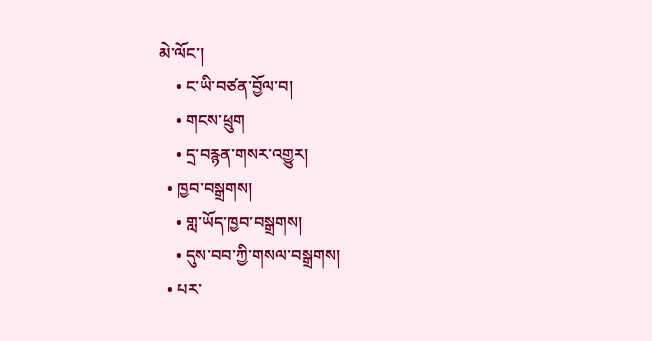མེ་ལོང་།
    • ང་ཡི་བཙན་བྱོལ་བ།
    • གངས་ཕྲུག
    • དྲ་བརྙན་གསར་འགྱུར།
  • ཁྱབ་བསྒྲགས།
    • གླ་ཡོད་ཁྱབ་བསྒྲགས།
    • དུས་བབ་ཀྱི་གསལ་བསྒྲགས།
  • པར་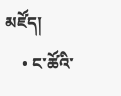མཛོད།
    • ང་ཚོའི་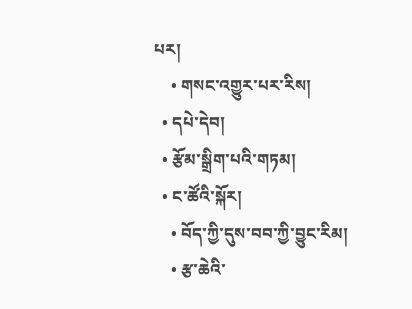པར།
    • གསང་འགྱུར་པར་རིས།
  • དཔེ་དེབ།
  • རྩོམ་སྒྲིག་པའི་གཏམ།
  • ང་ཚོའི་སྐོར།
    • བོད་ཀྱི་དུས་བབ་ཀྱི་བྱུང་རིམ།
    • རྩ་ཆེའི་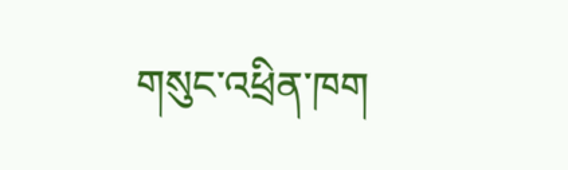གསུང་འཕྲིན་ཁག